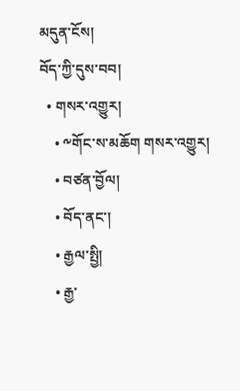མདུན་ངོས།
བོད་ཀྱི་དུས་བབ།
  • གསར་འགྱུར།
    • ༸གོང་ས་མཆོག གསར་འགྱུར།
    • བཙན་བྱོལ།
    • བོད་ནང་།
    • རྒྱལ་སྤྱི།
    • རྒྱ་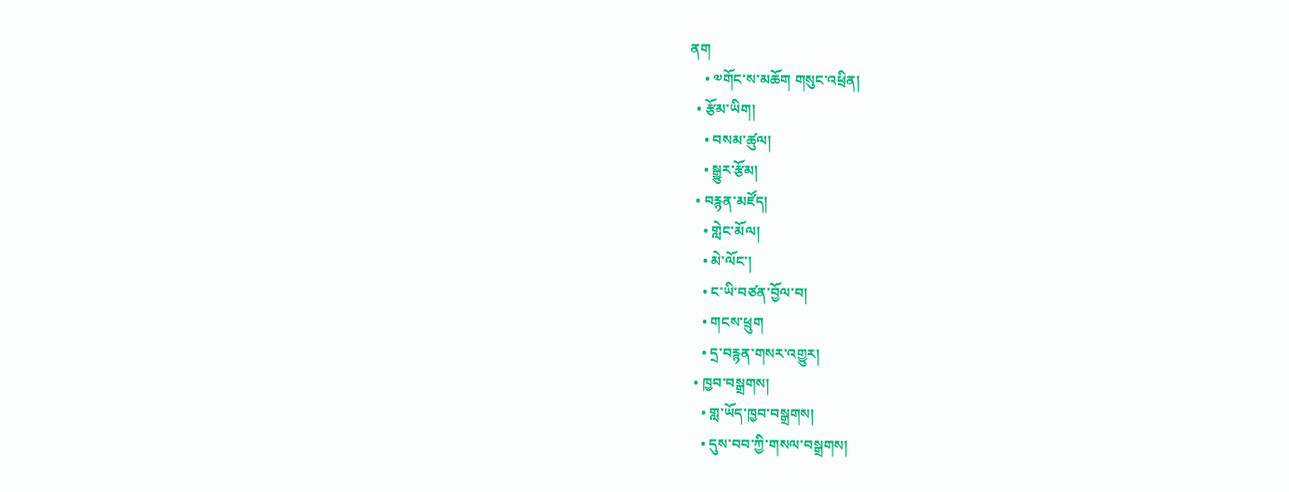ནག
    • ༧གོང་ས་མཆོག གསུང་འཕྲིན།
  • རྩོམ་ཡིག།
    • བསམ་ཚུལ།
    • སྒྱུར་རྩོམ།
  • བརྙན་མཛོད།
    • གླེང་མོལ།
    • མེ་ལོང་།
    • ང་ཡི་བཙན་བྱོལ་བ།
    • གངས་ཕྲུག
    • དྲ་བརྙན་གསར་འགྱུར།
  • ཁྱབ་བསྒྲགས།
    • གླ་ཡོད་ཁྱབ་བསྒྲགས།
    • དུས་བབ་ཀྱི་གསལ་བསྒྲགས།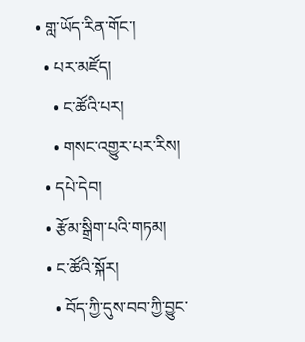• གླ་ཡོད་རིན་གོང་།
  • པར་མཛོད།
    • ང་ཚོའི་པར།
    • གསང་འགྱུར་པར་རིས།
  • དཔེ་དེབ།
  • རྩོམ་སྒྲིག་པའི་གཏམ།
  • ང་ཚོའི་སྐོར།
    • བོད་ཀྱི་དུས་བབ་ཀྱི་བྱུང་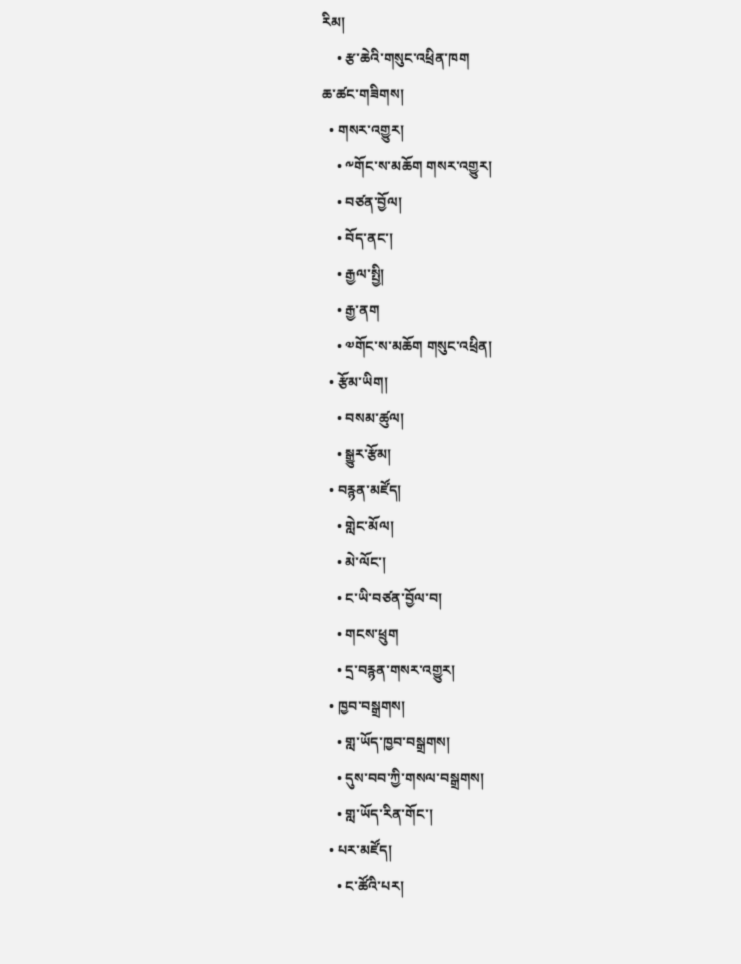རིམ།
    • རྩ་ཆེའི་གསུང་འཕྲིན་ཁག
ཆ་ཚང་གཟིགས།
  • གསར་འགྱུར།
    • ༸གོང་ས་མཆོག གསར་འགྱུར།
    • བཙན་བྱོལ།
    • བོད་ནང་།
    • རྒྱལ་སྤྱི།
    • རྒྱ་ནག
    • ༧གོང་ས་མཆོག གསུང་འཕྲིན།
  • རྩོམ་ཡིག།
    • བསམ་ཚུལ།
    • སྒྱུར་རྩོམ།
  • བརྙན་མཛོད།
    • གླེང་མོལ།
    • མེ་ལོང་།
    • ང་ཡི་བཙན་བྱོལ་བ།
    • གངས་ཕྲུག
    • དྲ་བརྙན་གསར་འགྱུར།
  • ཁྱབ་བསྒྲགས།
    • གླ་ཡོད་ཁྱབ་བསྒྲགས།
    • དུས་བབ་ཀྱི་གསལ་བསྒྲགས།
    • གླ་ཡོད་རིན་གོང་།
  • པར་མཛོད།
    • ང་ཚོའི་པར།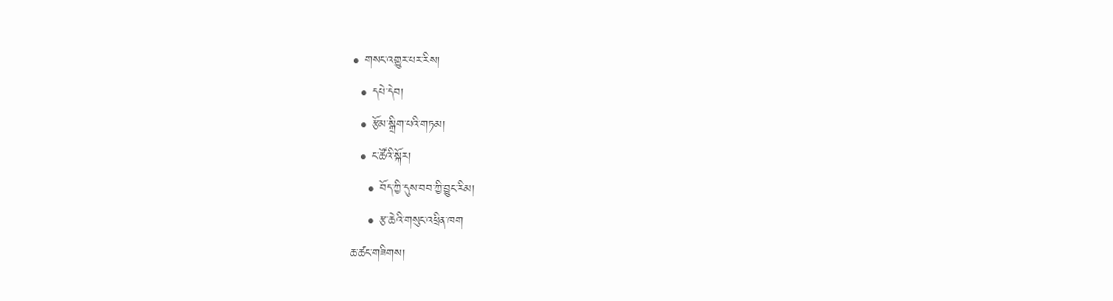• གསང་འགྱུར་པར་རིས།
  • དཔེ་དེབ།
  • རྩོམ་སྒྲིག་པའི་གཏམ།
  • ང་ཚོའི་སྐོར།
    • བོད་ཀྱི་དུས་བབ་ཀྱི་བྱུང་རིམ།
    • རྩ་ཆེའི་གསུང་འཕྲིན་ཁག
ཆ་ཚང་གཟིགས།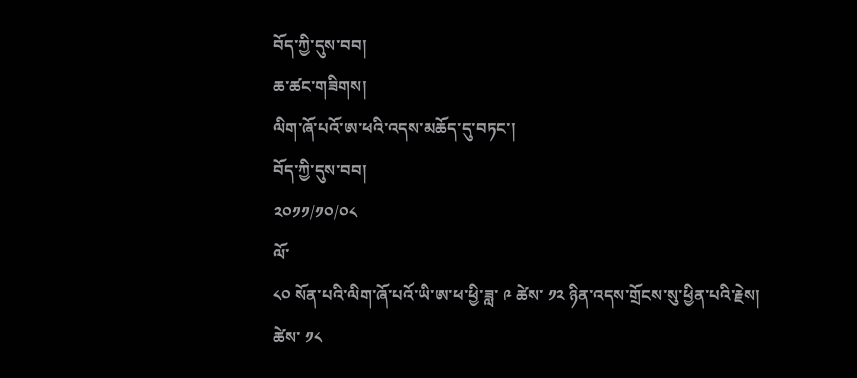བོད་ཀྱི་དུས་བབ།
ཆ་ཚང་གཟིགས།
ལིག་ཞོ་པའོ་ཨ་ཕའི་འདས་མཆོད་དུ་བཏང་།
བོད་ཀྱི་དུས་བབ།
༢༠༡༡/༡༠/༠༨
ལོ་
༨༠ སོན་པའི་ལིག་ཞོ་པའོ་ཡི་ཨ་ཕ་ཕྱི་ཟླ་ ༩ ཚེས་ ༡༢ ཉིན་འདས་གྲོངས་སུ་ཕྱིན་པའི་རྗེས།  ཚེས་ ༡༨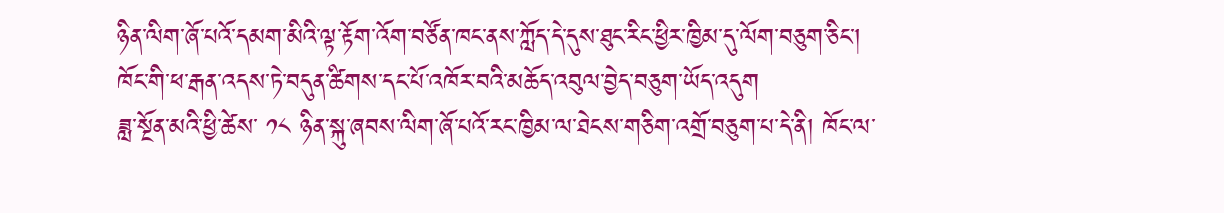ཉིན་ལིག་ཞོ་པའོ་དམག་མིའི་ལྟ་རྟོག་འོག་བཙོན་ཁང་ནས་ཀློད་དེ་དུས་ཐུང་རིང་ཕྱིར་ཁྱིམ་དུ་ལོག་བཅུག་ཅིང་། ཁོང་གི་ཕ་རྒན་འདས་ཏེ་བདུན་ཚིགས་དང་པོ་འཁོར་བའི་མཆོད་འབུལ་བྱེད་བཅུག་ཡོད་འདུག
ཟླ་སྔོན་མའི་ཕྱི་ཚེས་ ༡༨ ཉིན་སྐུ་ཞབས་ལིག་ཞོ་པའོ་རང་ཁྱིམ་ལ་ཐེངས་གཅིག་འགྲོ་བཅུག་པ་དེ་ནི། ཁོང་ལ་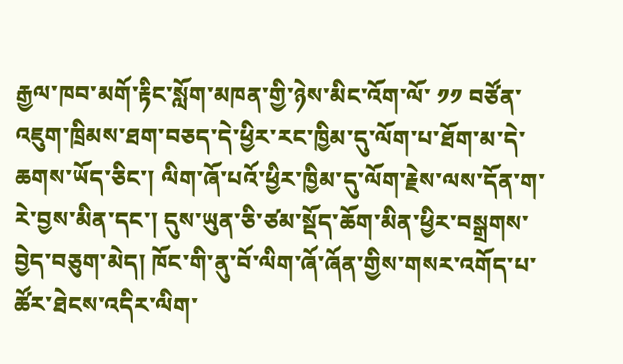རྒྱལ་ཁབ་མགོ་རྟིང་སློག་མཁན་གྱི་ཉེས་མིང་འོག་ལོ་ ༡༡ བཙོན་འཇུག་ཁྲིམས་ཐག་བཅད་དེ་ཕྱིར་རང་ཁྱིམ་དུ་ལོག་པ་ཐོག་མ་དེ་ཆགས་ཡོད་ཅིང་། ལིག་ཞོ་པའོ་ཕྱིར་ཁྱིམ་དུ་ལོག་རྗེས་ལས་དོན་ག་རེ་བྱས་མིན་དང་། དུས་ཡུན་ཅི་ཙམ་སྡོད་ཆོག་མིན་ཕྱིར་བསྒྲགས་བྱེད་བཅུག་མེད། ཁོང་གི་ནུ་བོ་ལིག་ཞོ་ཞོན་གྱིས་གསར་འགོད་པ་ཚོར་ཐེངས་འདིར་ལིག་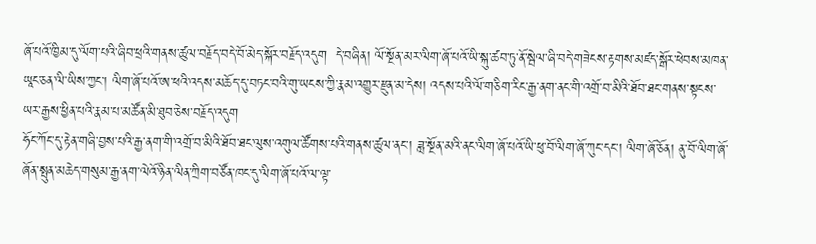ཞོ་པའོ་ཁྱིམ་དུ་ལོག་པའི་ཞིབ་ཕྲའི་གནས་ཚུལ་བརྗོད་བདེ་བོ་མེད་སྐོར་བརྗོད་འདུག  དེ་བཞིན། ལོ་སྔོན་མར་ལིག་ཞོ་པའོ་ཡི་སྐུ་ཚབ་ཏུ་ནོ་སྦེལ་ཞི་བདེ་གཟེངས་རྟགས་མཛད་སྒོར་ཕེབས་མཁན་ཡཱང་ཅན་ལི་ཡིས་ཀྱང་། ལིག་ཞོ་པའོ་ཨ་ཕའི་འདས་མཆོད་དུ་བཏང་བའི་གུ་ཡངས་ཀྱི་རྣམ་འགྱུར་རྫུན་མ་དེས། འདས་པའི་ལོ་གཅིག་རིང་རྒྱ་ནག་ནང་གི་འགྲོ་བ་མིའི་ཐོབ་ཐང་གནས་སྟངས་ཡར་རྒྱས་ཕྱིན་པའི་རྣམ་པ་མཚོན་མི་ཐུབ་ཅེས་བརྗོད་འདུག
ཧོང་ཀོང་དུ་རྟེན་གཞི་བྱས་པའི་རྒྱ་ནག་གི་འགྲོ་བ་མིའི་ཐོབ་ཐང་ལུས་འགུལ་ཚོགས་པའི་གནས་ཚུལ་ནང་། ཟླ་སྔོན་མའི་ནང་ལིག་ཞོ་པའོ་ཡི་ཕུ་བོ་ལིག་ཞོ་ཀུང་དང་། ལིག་ཞོ་ཅོན། ནུ་བོ་ལིག་ཞོ་ཞོན་སྤུན་མཆེད་གསུམ་རྒྱ་ནག་ལེའོ་ཉིན་ལིན་ཀྲིག་བཙོན་ཁང་དུ་ལིག་ཞོ་པའོ་ལ་ལྟ་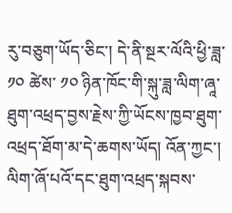རུ་བཅུག་ཡོད་ཅིང་། དེ་ནི་སྔར་ལོའི་ཕྱི་ཟླ་ ༡༠ ཚེས་ ༡༠ ཉིན་ཁོང་གི་སྐུ་ཟླ་ལིག་ཞཱ་ཐུག་འཕྲད་བྱས་རྗེས་ཀྱི་ཡོངས་ཁྱབ་ཐུག་འཕྲད་ཐོག་མ་དེ་ཆགས་ཡོད། འོན་ཀྱང་། ལིག་ཞོ་པའོ་དང་ཐུག་འཕྲད་སྐབས་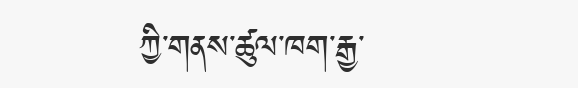ཀྱི་གནས་ཚུལ་ཁག་རྒྱ་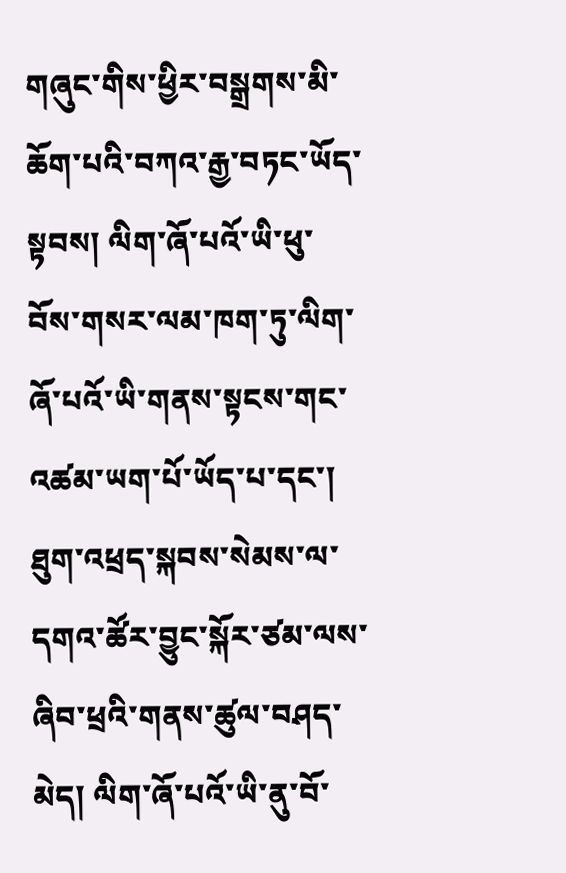གཞུང་གིས་ཕྱིར་བསྒྲགས་མི་ཆོག་པའི་བཀའ་རྒྱ་བཏང་ཡོད་སྟབས། ལིག་ཞོ་པའོ་ཡི་ཕུ་བོས་གསར་ལམ་ཁག་ཏུ་ལིག་ཞོ་པའོ་ཡི་གནས་སྟངས་གང་འཚམ་ཡག་པོ་ཡོད་པ་དང་། ཐུག་འཕྲད་སྐབས་སེམས་ལ་དགའ་ཚོར་བྱུང་སྐོར་ཙམ་ལས་ཞིབ་ཕྲའི་གནས་ཚུལ་བཤད་མེད། ལིག་ཞོ་པའོ་ཡི་ནུ་བོ་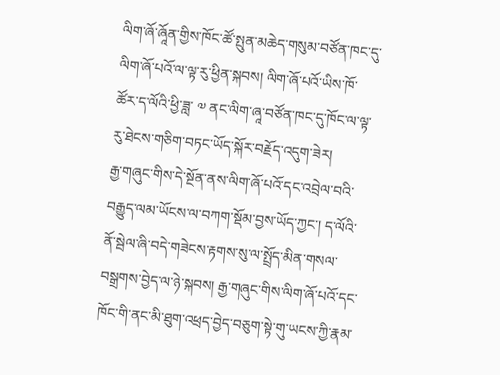ལིག་ཞོ་ཞཱོན་གྱིས་ཁོང་ཚོ་སྤུན་མཆེད་གསུམ་བཙོན་ཁང་དུ་ལིག་ཞོ་པའོ་ལ་ལྟ་རུ་ཕྱིན་སྐབས། ལིག་ཞོ་པའོ་ཡིས་ཁོ་ཚོར་ད་ལོའི་ཕྱི་ཟླ་ ༧ ནང་ལིག་ཞཱ་བཙོན་ཁང་དུ་ཁོང་ལ་ལྟ་རུ་ཐེངས་གཅིག་བཏང་ཡོད་སྐོར་བརྗོད་འདུག་ཟེར།
རྒྱ་གཞུང་གིས་དེ་སྔོན་ནས་ལིག་ཞོ་པའོ་དང་འབྲེལ་བའི་བརྒྱུད་ལམ་ཡོངས་ལ་བཀག་སྡོམ་བྱས་ཡོད་ཀྱང་། ད་ལོའི་ནོ་སྦེལ་ཞི་བདེ་གཟེངས་རྟགས་སུ་ལ་སྤྲོད་མིན་གསལ་བསྒྲགས་བྱེད་ལ་ཉེ་སྐབས། རྒྱ་གཞུང་གིས་ལིག་ཞོ་པའོ་དང་ཁོང་གི་ནང་མི་ཐུག་འཕྲད་བྱེད་བཅུག་སྟེ་གུ་ཡངས་ཀྱི་རྣམ་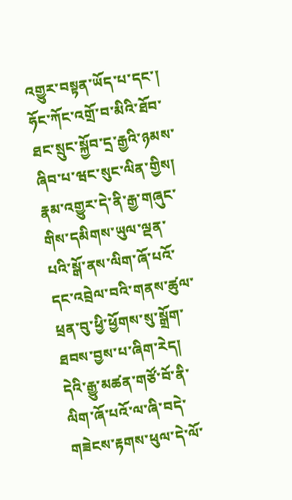འགྱུར་བསྟན་ཡོད་པ་དང་། ཧོང་ཀོང་འགྲོ་བ་མིའི་ཐོབ་ཐང་སྲུང་སྐྱོབ་དྲ་རྒྱའི་ཉམས་ཞིབ་པ་ཝང་སུང་ལིན་གྱིས། རྣམ་འགྱུར་དེ་ནི་རྒྱ་གཞུང་གིས་དམིགས་ཡུལ་ལྡན་པའི་སྒོ་ནས་ལིག་ཞོ་པའོ་དང་འབྲེལ་བའི་གནས་ཚུལ་ཕྲན་བུ་ཕྱི་ཕྱོགས་སུ་སྒྲོག་ཐབས་བྱས་པ་ཞིག་རེད། དེའི་རྒྱུ་མཚན་གཙོ་བོ་ནི་ལིག་ཞོ་པའོ་ལ་ཞི་བདེ་གཟེངས་རྟགས་ཕུལ་དེ་ལོ་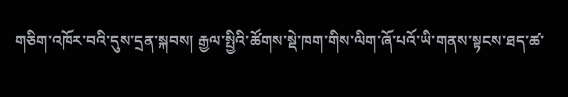གཅིག་འཁོར་བའི་དུས་དྲན་སྐབས། རྒྱལ་སྤྱིའི་ཚོགས་སྡེ་ཁག་གིས་ལིག་ཞོ་པའོ་ཡི་གནས་སྟངས་ཐད་ཚ་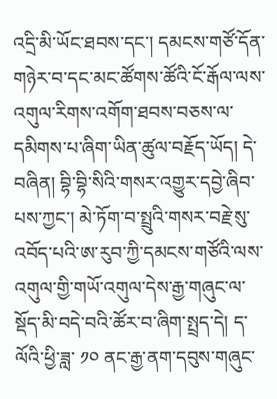འདྲི་མི་ཡོང་ཐབས་དང་། དམངས་གཙོ་དོན་གཉེར་བ་དང་མང་ཚོགས་ཚོའི་ངོ་རྒོལ་ལས་འགུལ་རིགས་འགོག་ཐབས་བཅས་ལ་དམིགས་པ་ཞིག་ཡིན་ཚུལ་བརྗོད་ཡོད། དེ་བཞིན། བྷི་བྷི་སིའི་གསར་འགྱུར་དབྱེ་ཞིབ་པས་ཀྱང་། མེ་ཏོག་བ་སྤྲུའི་གསར་བརྗེ་སུ་འབོད་པའི་ཨ་རུབ་ཀྱི་དམངས་གཙོའི་ལས་འགུལ་གྱི་གཡོ་འགུལ་དེས་རྒྱ་གཞུང་ལ་སྡོད་མི་བདེ་བའི་ཚོར་བ་ཞིག་སྤྲད་དེ། ད་ལོའི་ཕྱི་ཟླ་ ༡༠ ནང་རྒྱ་ནག་དབུས་གཞུང་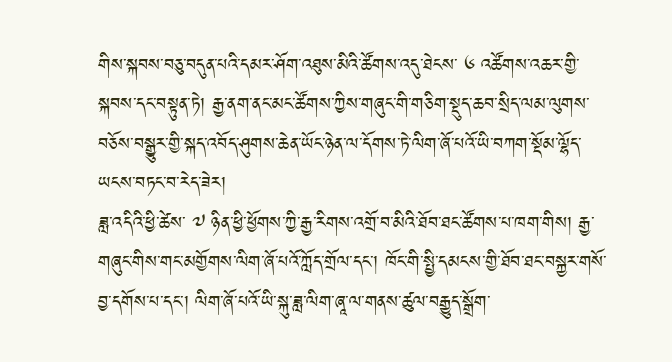གིས་སྐབས་བཅུ་བདུན་པའི་དམར་ཤོག་འཐུས་མིའི་ཚོགས་འདུ་ཐེངས་ ༦ འཚོགས་འཆར་གྱི་སྐབས་དང་བསྟུན་ཏེ། རྒྱ་ནག་ནང་མང་ཚོགས་ཀྱིས་གཞུང་གི་གཅིག་སྡུད་ཆབ་སྲིད་ལམ་ལུགས་བཅོས་བསྒྱུར་གྱི་སྐད་འབོད་ཤུགས་ཆེན་ཡོང་ཉེན་ལ་དོགས་ཏེ་ལིག་ཞོ་པའོ་ཡི་བཀག་སྡོམ་ལྷོད་ཡངས་བཏང་བ་རེད་ཟེར།
ཟླ་འདིའི་ཕྱི་ཚེས་ ༧ ཉིན་ཕྱི་ཕྱོགས་ཀྱི་རྒྱ་རིགས་འགྲོ་བ་མིའི་ཐོབ་ཐང་ཚོགས་པ་ཁག་གིས། རྒྱ་གཞུང་གིས་གང་མགྱོགས་ལིག་ཞོ་པའོ་ཀློད་གྲོལ་དང་། ཁོང་གི་སྤྱི་དམངས་གྱི་ཐོབ་ཐང་བསྐྱར་གསོ་བྱ་དགོས་པ་དང་། ལིག་ཞོ་པའོ་ཡི་སྐུ་ཟླ་ལིག་ཞཱ་ལ་གནས་ཚུལ་བརྒྱུད་སྒྲོག་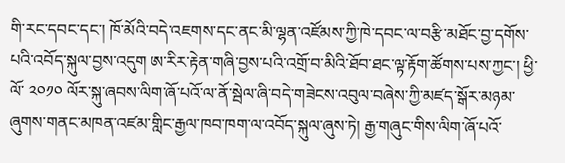གི་རང་དབང་དང་། ཁོ་མོའི་བདེ་འཇགས་དང་ནང་མི་ལྷན་འཛོམས་ཀྱི་ཁེ་དབང་ལ་བརྩི་མཐོང་བྱ་དགོས་པའི་འབོད་སྐུལ་བྱས་འདུག ཨ་རིར་རྟེན་གཞི་བྱས་པའི་འགྲོ་བ་མིའི་ཐོབ་ཐང་ལྟ་རྟོག་ཚོགས་པས་ཀྱང་། ཕྱི་ལོ་ ༢༠༡༠ ལོར་སྐུ་ཞབས་ལིག་ཞོ་པའོ་ལ་ནོ་སྦེལ་ཞི་བདེ་གཟེངས་འབུལ་བཞེས་ཀྱི་མཛད་སྒོར་མཉམ་ཞུགས་གནང་མཁན་འཛམ་གླིང་རྒྱལ་ཁབ་ཁག་ལ་འབོད་སྐུལ་ཞུས་ཏེ། རྒྱ་གཞུང་གིས་ལིག་ཞོ་པའོ་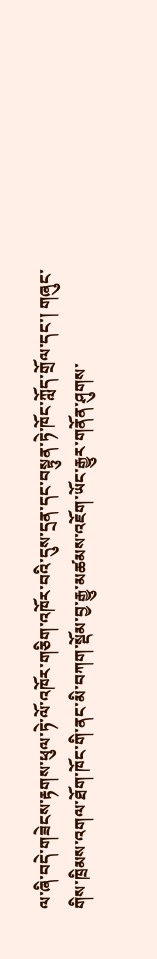ལ་ཞི་བདེ་གཟེངས་རྟགས་ཕུལ་ཏེ་ལོ་འཁོར་གཅིག་འཁོར་བའི་དུས་དྲན་དང་བསྟུན་ཏེ་ཁོང་ཀློད་གྲོལ་དང་། གཞུང་གིས་ཁྲིམས་འགལ་ཐོག་ཁོང་གི་ནང་མི་བཀག་སྡོམ་བྱ་རྒྱུ་མཚམས་འཇོག་ཡོང་རྒྱུར་གནོན་ཤུགས་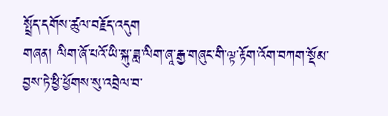སྤྲོད་དགོས་ཚུལ་བརྗོད་འདུག
གཞན། ལིག་ཞོ་པའོ་ཡི་སྐུ་ཟླ་ལིག་ཞཱ་རྒྱ་གཞུང་གི་ལྟ་རྟོག་འོག་བཀག་སྡོམ་བྱས་ཏེ་ཕྱི་ཕྱོགས་སུ་འབྲེལ་བ་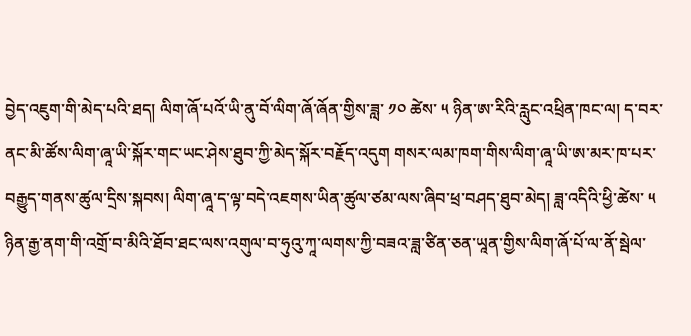བྱེད་འཇུག་གི་མེད་པའི་ཐད། ལིག་ཞོ་པའོ་ཡི་ནུ་བོ་ལིག་ཞོ་ཞོན་གྱིས་ཟླ་ ༡༠ ཚེས་ ༥ ཉིན་ཨ་རིའི་རླུང་འཕྲིན་ཁང་ལ། ད་བར་ནང་མི་ཚོས་ལིག་ཞཱ་ཡི་སྐོར་གང་ཡང་ཤེས་ཐུབ་ཀྱི་མེད་སྐོར་བརྗོད་འདུག གསར་ལམ་ཁག་གིས་ལིག་ཞཱ་ཡི་ཨ་མར་ཁ་པར་བརྒྱུད་གནས་ཚུལ་དྲིས་སྐབས། ལིག་ཞཱ་ད་ལྟ་བདེ་འཇགས་ཡིན་ཚུལ་ཙམ་ལས་ཞིབ་ཕྲ་བཤད་ཐུབ་མེད། ཟླ་འདིའི་ཕྱི་ཚེས་ ༥ ཉིན་རྒྱ་ནག་གི་འགྲོ་བ་མིའི་ཐོབ་ཐང་ལས་འགུལ་བ་ཧུའུ་ཀཱ་ལགས་ཀྱི་བཟའ་ཟླ་ཙིན་ཅན་ཡཱན་གྱིས་ལིག་ཞོ་པོ་ལ་ནོ་སྦེལ་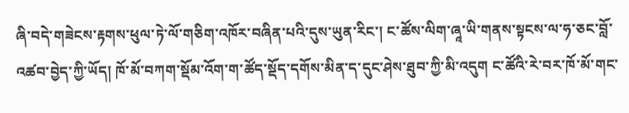ཞི་བདེ་གཟེངས་རྟགས་ཕུལ་ཏེ་ལོ་གཅིག་འཁོར་བཞིན་པའི་དུས་ཡུན་རིང་། ང་ཚོས་ལིག་ཞཱ་ཡི་གནས་སྟངས་ལ་ཧ་ཅང་བློ་འཚབ་བྱེད་ཀྱི་ཡོད། ཁོ་མོ་བཀག་སྡོམ་འོག་ག་ཚོད་སྡོད་དགོས་མིན་ད་དུང་ཤེས་ཐུབ་ཀྱི་མི་འདུག ང་ཚོའི་རེ་བར་ཁོ་མོ་གང་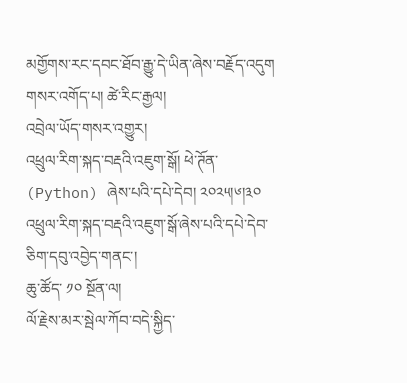མགྱོགས་རང་དབང་ཐོབ་རྒྱུ་དེ་ཡིན་ཞེས་བརྗོད་འདུག
གསར་འགོད་པ། ཚེ་རིང་རྒྱལ།
འབྲེལ་ཡོད་གསར་འགྱུར།
འཕྲུལ་རིག་སྐད་བརྡའི་འཇུག་སྒོ། ཕེ་ཊོན་ (Python) ཞེས་པའི་དཔེ་དེབ། ༢༠༢༥།༦།༣༠
འཕྲུལ་རིག་སྐད་བརྡའི་འཇུག་སྒོ་ཞེས་པའི་དཔེ་དེབ་ཅིག་དབུ་འབྱེད་གནང་།
ཆུ་ཚོད་ ༡༠ སྔོན་ལ།
ལོ་རྗེས་མར་སྦེལ་ཀོབ་བདེ་སྐྱིད་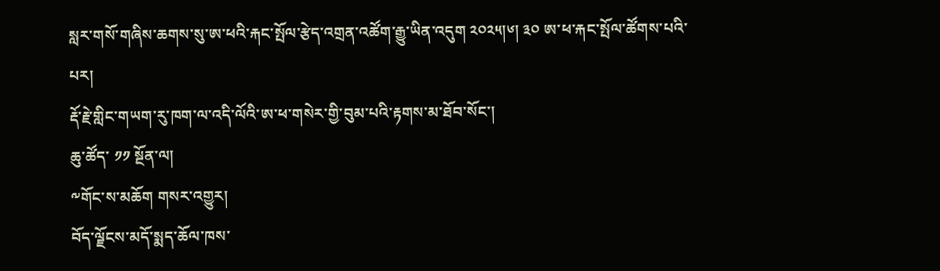སླར་གསོ་གཞིས་ཆགས་སུ་ཨ་ཕའི་རྐང་སྤོལ་རྩེད་འགྲན་འཚོག་རྒྱུ་ཡིན་འདུག ༢༠༢༥།༦། ༣༠ ཨ་ཕ་རྐང་སྤོལ་ཚོགས་པའི་པར།
རྡོ་རྗེ་གླིང་གཡག་རུ་ཁག་ལ་འདི་ལོའི་ཨ་ཕ་གསེར་གྱི་བུམ་པའི་རྟགས་མ་ཐོབ་སོང་།
ཆུ་ཚོད་ ༡༡ སྔོན་ལ།
༸གོང་ས་མཆོག གསར་འགྱུར།
བོད་ལྗོངས་མདོ་སྨད་ཆོལ་ཁས་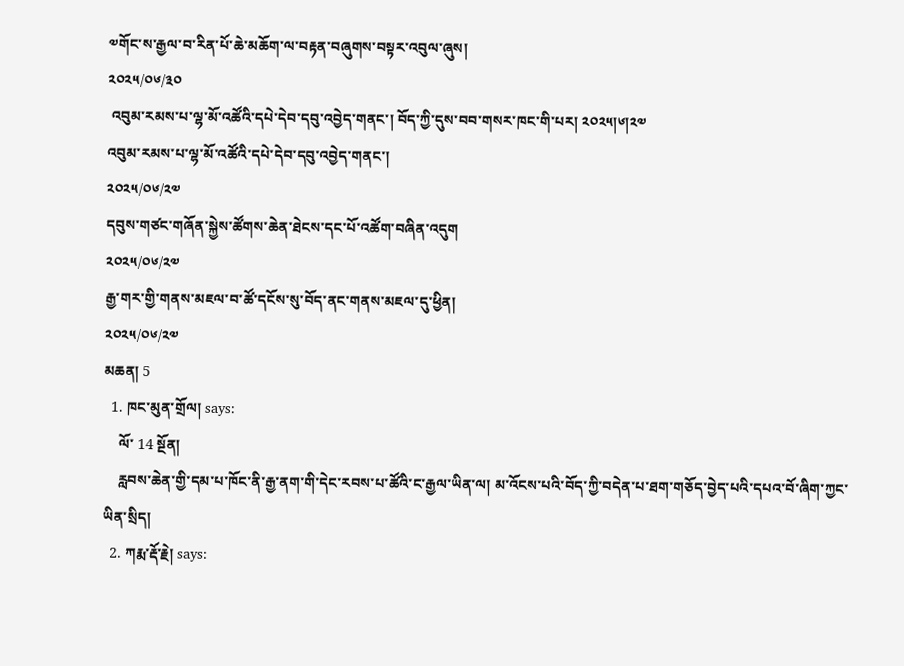༧གོང་ས་རྒྱལ་བ་རིན་པོ་ཆེ་མཆོག་ལ་བརྟན་བཞུགས་བསྟར་འབུལ་ཞུས།
༢༠༢༥/༠༦/༣༠
 འབུམ་རམས་པ་ལྷ་མོ་འཚོའི་དཔེ་དེབ་དབུ་འབྱེད་གནང་། བོད་ཀྱི་དུས་བབ་གསར་ཁང་གི་པར། ༢༠༢༥།༦།༢༧
འབུམ་རམས་པ་ལྷ་མོ་འཚོའི་དཔེ་དེབ་དབུ་འབྱེད་གནང་།
༢༠༢༥/༠༦/༢༧
དབུས་གཙང་གཞོན་སྐྱེས་ཚོགས་ཆེན་ཐེངས་དང་པོ་འཚོག་བཞིན་འདུག
༢༠༢༥/༠༦/༢༧
རྒྱ་གར་གྱི་གནས་མཇལ་བ་ཚོ་དངོས་སུ་བོད་ནང་གནས་མཇལ་དུ་ཕྱིན།
༢༠༢༥/༠༦/༢༧
མཆན། 5
  1. ཁང་མུན་གྲོལ། says:
    ལོ་ 14 སྔོན།
    རླབས་ཆེན་གྱི་དམ་པ་ཁོང་ནི་རྒྱ་ནག་གི་དེང་རབས་པ་ཚོའི་ང་རྒྱལ་ཡིན་ལ། མ་འོངས་པའི་བོད་ཀྱི་བདེན་པ་ཐག་གཅོད་བྱེད་པའི་དཔའ་བོ་ཞིག་ཀྱང་ཡིན་སྲིད།
  2. ཀརྨ་རྡོ་རྗེ། says: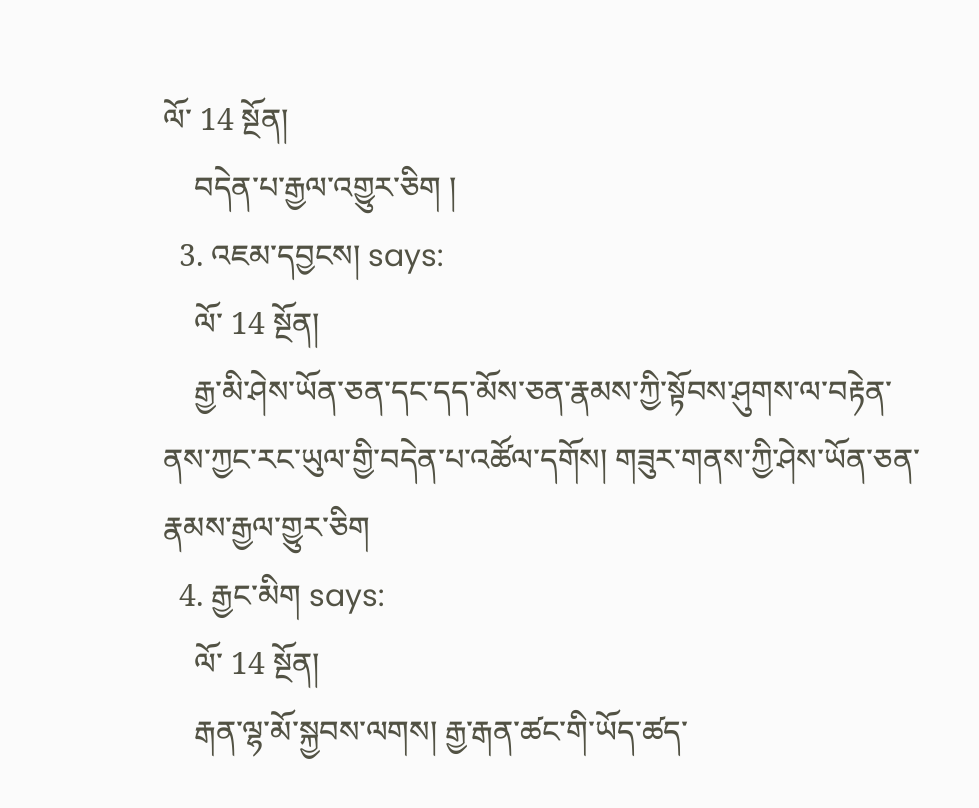ལོ་ 14 སྔོན།
    བདེན་པ་རྒྱལ་འགྱུར་ཅིག །
  3. འཇམ་དབྱངས། says:
    ལོ་ 14 སྔོན།
    རྒྱ་མི་ཤེས་ཡོན་ཅན་དང་དད་མོས་ཅན་རྣམས་ཀྱི་སྟོབས་ཤུགས་ལ་བརྟེན་ནས་ཀྱང་རང་ཡུལ་གྱི་བདེན་པ་འཚོལ་དགོས། གཟུར་གནས་ཀྱི་ཤེས་ཡོན་ཅན་རྣམས་རྒྱལ་གྱུར་ཅིག
  4. རྒྱང་མིག says:
    ལོ་ 14 སྔོན།
    རྒན་ལྷ་མོ་སྐྱབས་ལགས། རྒྱ་རྒན་ཚང་གི་ཡོད་ཚད་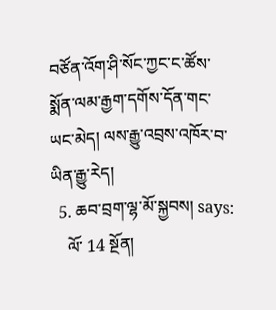བཙོན་འོག་ཤི་སོང་ཀྱང་ང་ཚོས་སྨོན་ལམ་རྒྱག་དགོས་དོན་གང་ཡང་མེད། ལས་རྒྱུ་འབྲས་འཁོར་བ་ཡིན་རྒྱུ་རེད།
  5. ཆབ་བྲག་ལྷ་མོ་སྐྱབས། says:
    ལོ་ 14 སྔོན།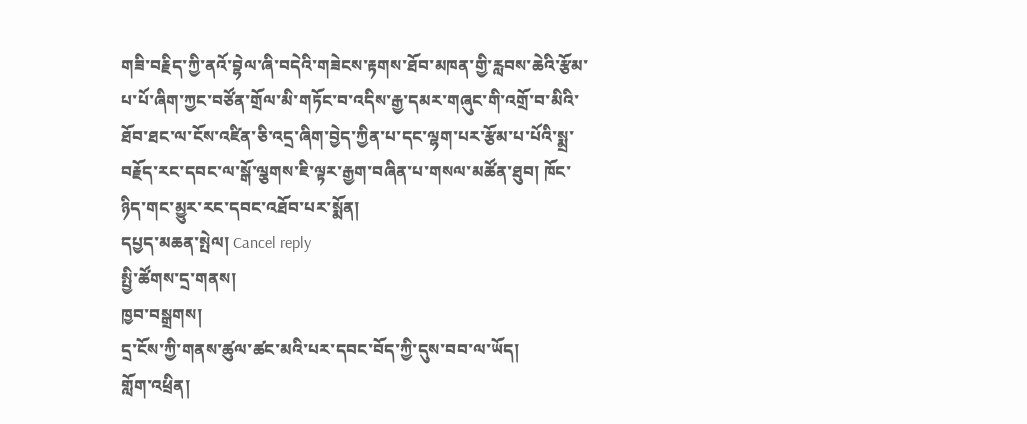གཟི་བརྗིད་ཀྱི་ནའོ་བྷེལ་ཞི་བདེའི་གཟེངས་རྟགས་ཐོབ་མཁན་གྱི་རླབས་ཆེའི་རྩོམ་པ་པོ་ཞིག་ཀྱང་བཙོན་གྲོལ་མི་གཏོང་བ་འདིས་རྒྱ་དམར་གཞུང་གི་འགྲོ་བ་མིའི་ཐོབ་ཐང་ལ་ངོས་འཛིན་ཅི་འདྲ་ཞིག་བྱེད་ཀྱིན་པ་དང་ལྷག་པར་རྩོམ་པ་པོའི་སྨྲ་བརྗོད་རང་དབང་ལ་སྒོ་ལྕགས་ཇི་ལྟར་རྒྱག་བཞིན་པ་གསལ་མཚོན་ཐུབ། ཁོང་ཉིད་གང་མྱུར་རང་དབང་འཐོབ་པར་སྨོན།
དཔྱད་མཆན་སྤེལ། Cancel reply
སྤྱི་ཚོགས་དྲ་གནས།
ཁྱབ་བསྒྲགས།
དྲ་ངོས་ཀྱི་གནས་ཚུལ་ཚང་མའི་པར་དབང་བོད་ཀྱི་དུས་བབ་ལ་ཡོད།
གློག་འཕྲིན།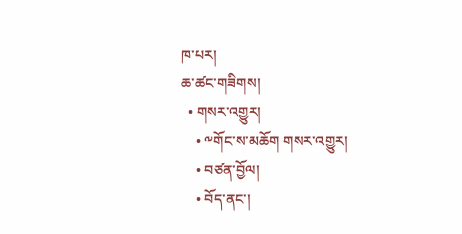ཁ་པར།
ཆ་ཚང་གཟིགས།
  • གསར་འགྱུར།
    • ༸གོང་ས་མཆོག གསར་འགྱུར།
    • བཙན་བྱོལ།
    • བོད་ནང་།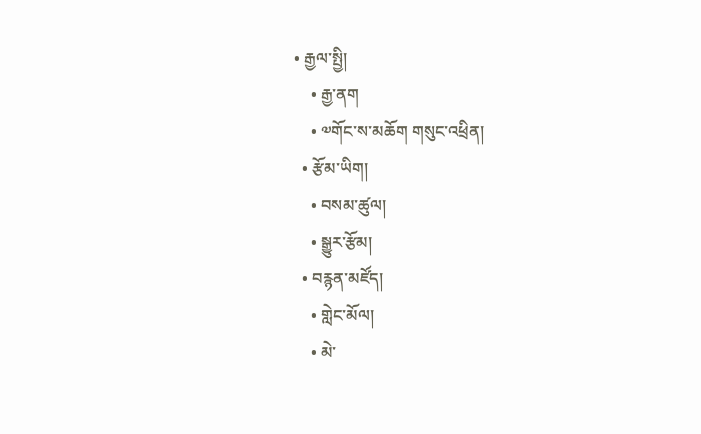• རྒྱལ་སྤྱི།
    • རྒྱ་ནག
    • ༧གོང་ས་མཆོག གསུང་འཕྲིན།
  • རྩོམ་ཡིག།
    • བསམ་ཚུལ།
    • སྒྱུར་རྩོམ།
  • བརྙན་མཛོད།
    • གླེང་མོལ།
    • མེ་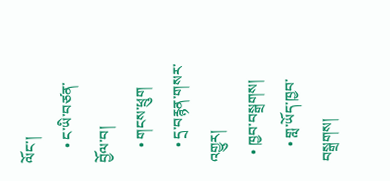ལོང་།
    • ང་ཡི་བཙན་བྱོལ་བ།
    • གངས་ཕྲུག
    • དྲ་བརྙན་གསར་འགྱུར།
  • ཁྱབ་བསྒྲགས།
    • གླ་ཡོད་ཁྱབ་བསྒྲགས།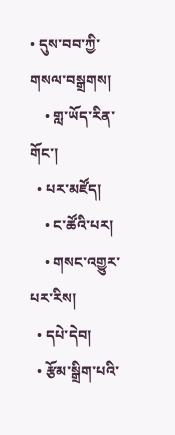• དུས་བབ་ཀྱི་གསལ་བསྒྲགས།
    • གླ་ཡོད་རིན་གོང་།
  • པར་མཛོད།
    • ང་ཚོའི་པར།
    • གསང་འགྱུར་པར་རིས།
  • དཔེ་དེབ།
  • རྩོམ་སྒྲིག་པའི་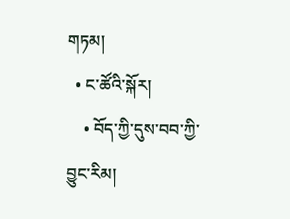གཏམ།
  • ང་ཚོའི་སྐོར།
    • བོད་ཀྱི་དུས་བབ་ཀྱི་བྱུང་རིམ།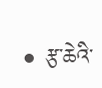• རྩ་ཆེའི་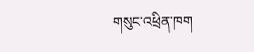གསུང་འཕྲིན་ཁག